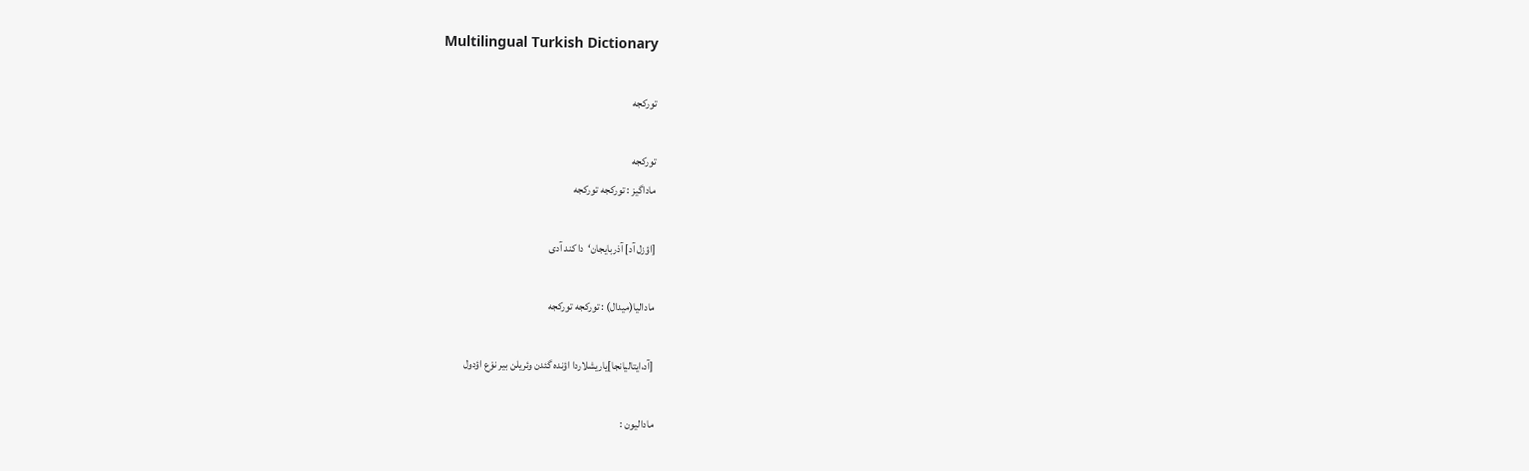Multilingual Turkish Dictionary

تورکجه

تورکجه
ماداگیز : تورکجه تورکجه

[اؤزل آد] آذربایجان‘دا کند آدی

مادالیا(میدال) : تورکجه تورکجه

[آد،ایتالیانجا]یاریشلاردا اؤنده گئدن وئریلن بیر نوْع اؤدول

مادالیون :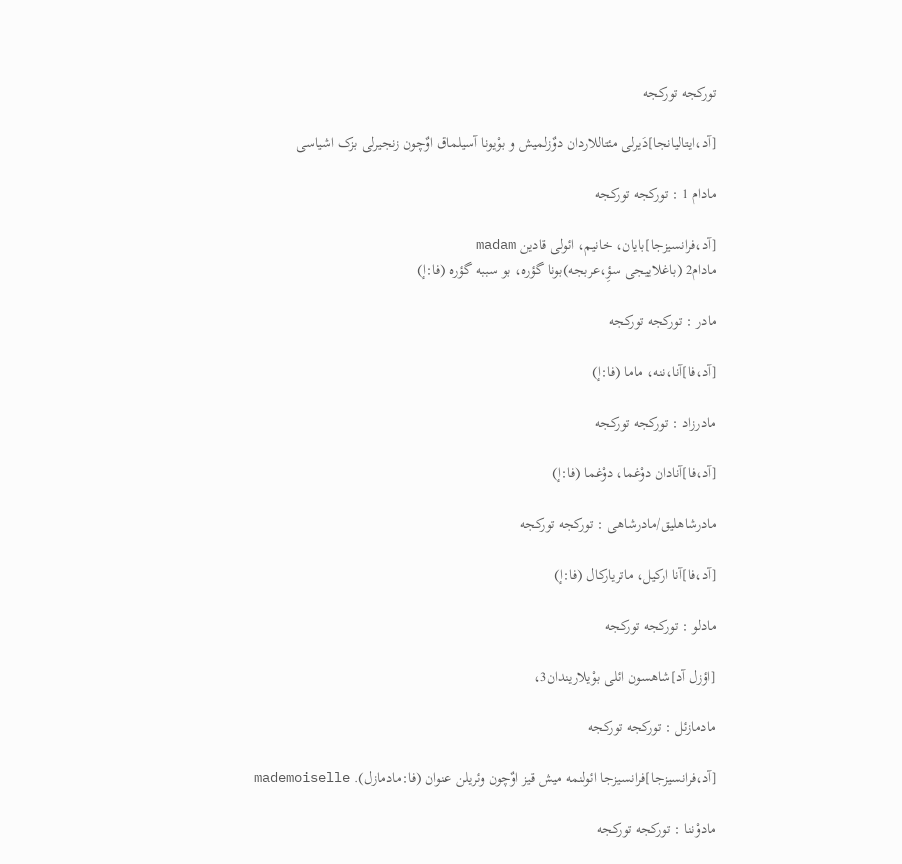تورکجه تورکجه

[آد،ایتالیانجا]دَیرلی مئتاللاردان دوٌزلمیش و بوْیونا آسیلماق اوٌچون زنجیرلی بزک اشیاسی

مادام 1 : تورکجه تورکجه

[آد،فرانسیزجا]بایان، خانیم، ائولی قادین madam
مادام2 (باغلاییجی سؤِ،عربجه)بونا گؤره، بو سببه گؤره (فا:إ)

مادر : تورکجه تورکجه

[آد،فا]آنا،ننه، ماما (فا:إ)

مادرزاد : تورکجه تورکجه

[آد،فا]آنادان دوْغما، دوْغما (فا:إ)

مادرشاهلیق/مادرشاهی : تورکجه تورکجه

[آد،فا]آنا ارکیل، ماتریارکال (فا:إ)

مادلو : تورکجه تورکجه

[اؤزل آد]شاهسون ائلی بوْیلاریندان3،

مادمازئل : تورکجه تورکجه

[آد،فرانسیزجا]فرانسیزجا ائولنمه میش قیز اوٌچون وئریلن عنوان (فا:مادمازل). mademoiselle

مادوْننا : تورکجه تورکجه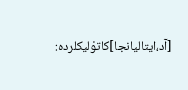[آد،ایتالیانجا]کاتوْلیکلرده: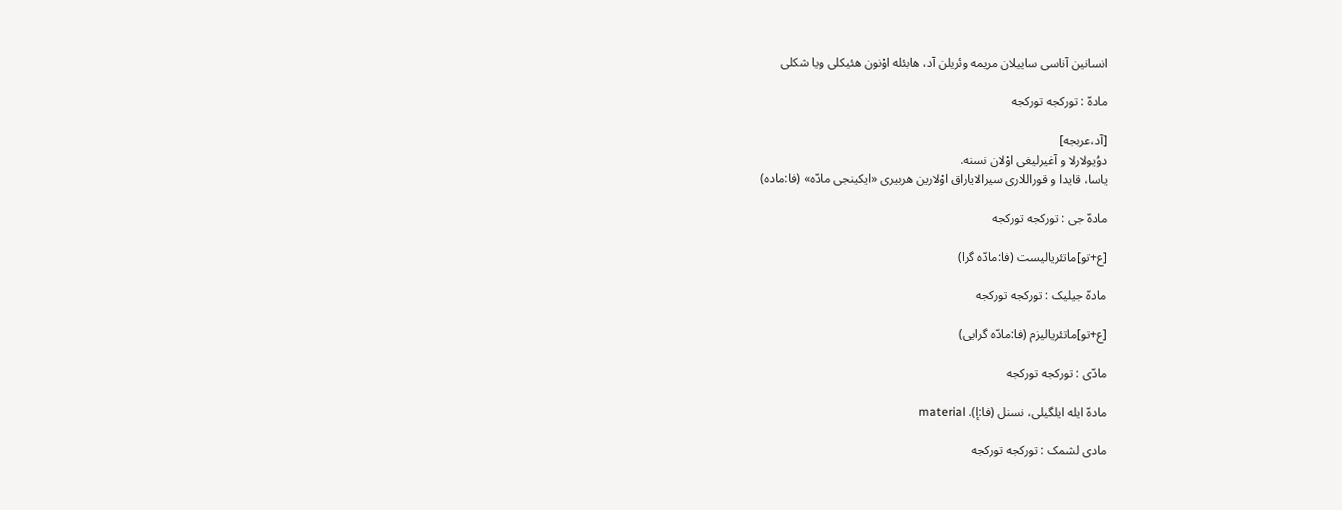انسانین آناسی ساییلان مریمه وئریلن آد، هابئله اوْنون هئیکلی ویا شکلی

مادهّ : تورکجه تورکجه

[آد،عربجه]
دوُیولارلا و آغیرلیغی اوْلان نسنه.
یاسا، قایدا و قوراللاری سیرالایاراق اوْلارین هربیری «ایکینجی مادّه» (فا:ماده)

مادهّ جی : تورکجه تورکجه

[ع+تو]ماتئریالیست (فا:مادّه گرا)

مادهّ جیلیک : تورکجه تورکجه

[ع+تو]ماتئریالیزم (فا:مادّه گرایی)

مادّی : تورکجه تورکجه

مادهّ ایله ایلگیلی، نسنل (فا:إ). material

مادی لشمک : تورکجه تورکجه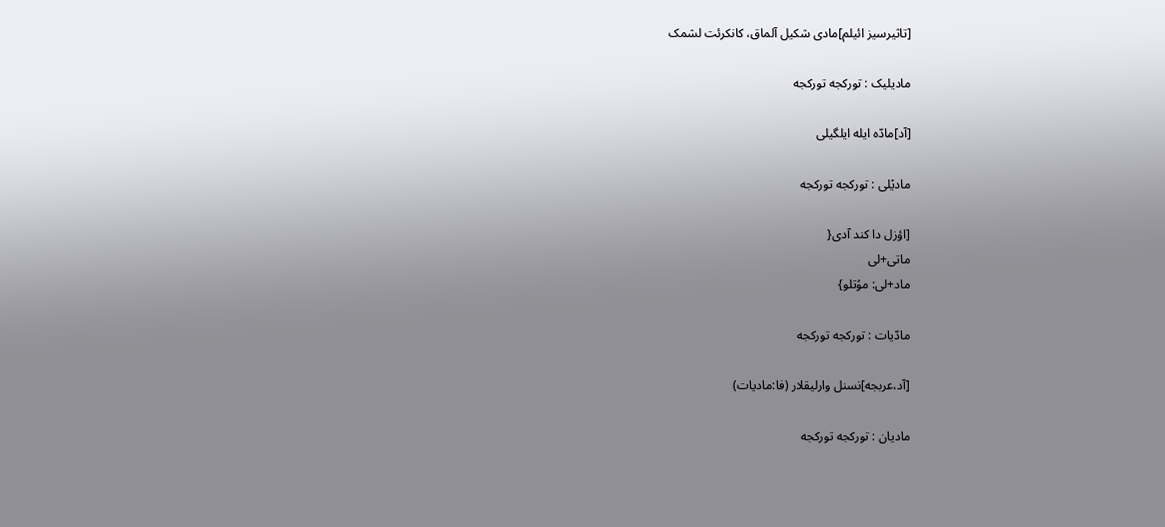[تاثیرسیز ائیلم]مادی شکیل آلماق، کانکرئت لشمک

مادیلیک : تورکجه تورکجه

[آد]مادّه ایله ایلگیلی

مادیْلی : تورکجه تورکجه

[اؤزل دا کند آدی{
ماتی+لی
ماد+لی: موُتلو}

مادّیات : تورکجه تورکجه

[آد،عربجه]نسنل وارلیقلار (فا:مادیات)

مادیان : تورکجه تورکجه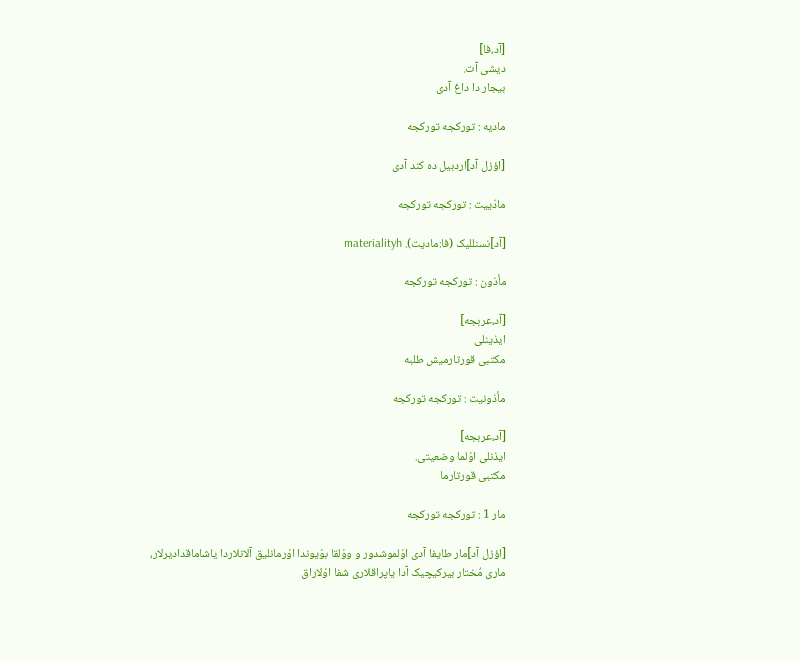[آد،فا]
دیشی آت.
بیجار دا داغ آدی

مادیه : تورکجه تورکجه

[اؤزل آد]اردبیل ده کند آدی

مادّییت : تورکجه تورکجه

[آد]نسنللیک (فا:مادیت). materialityh

مأذون : تورکجه تورکجه

[آد،عربجه]
ایذینلی
مکتبی قورتارمیش طلبه

مأذونیت : تورکجه تورکجه

[آد،عربجه]
ایذنلی اوْلما وضعیتی.
مکتبی قورتارما

مار 1 : تورکجه تورکجه

[اؤزل آد]مار طایفا آدی اوْلموشدور و ووْلقا بوْیوندا اوْرمانلیق آلانلاردا یاشاماقدادیرلار، ماری مُختار بیرکیچیک آدا یاپراقلاری شفا اوْلاراق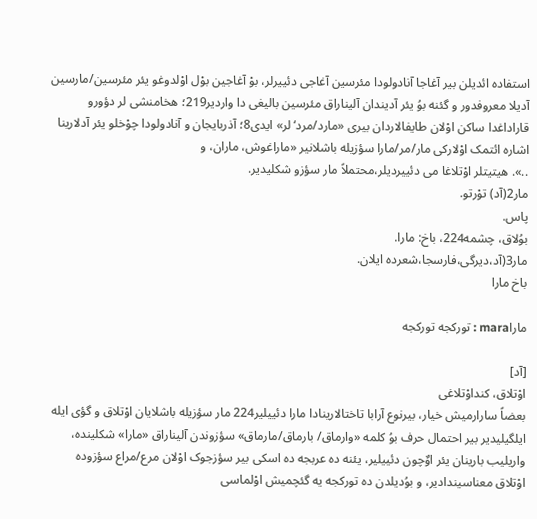استفاده ائدیلن بیر آغاجا آنادولودا مئرسین آغاجی دئییرلر، بوْ آغاجین بوْل اوْلدوغو یئر مئرسین/مارسین آدیلا معروفدور و گئنه بوُ یئر آدیندان آلیناراق مئرسین بالیغی دا واردیر219؛ هخامنشی لر دؤورو قاراداغدا ساکن اوْلان طایفالاردان بیری «مارد/مرد‘لر» ایدی8؛ آذربایجان و آنادولودا چوْخلو یئر آدلارینا اشاره ائتمک اوْلارکی مار/مر/مارا سؤزیله باشلانیر «ماراغوش، ماران، و
..». هیتیتلر اوْتلاغا می دئییردیلر،محتملاً مار سؤزو شکلیدیر.
مار2(آد) توْرتو.
پاس.
بوُلاق، چشمه224، باخ: مارا.
مار3(آد،دیرگی،فارسجا،شعرده ایلان.
باخ مارا

ماراmara : تورکجه تورکجه

[آد]
اوْتلاق، کنداوْتلاغی
بعضاً سارارمیش خیار، بیرنوع آرابا تاختالارینادا مارا دئییلیر224 مار سؤزیله باشلایان اوْتلاق و گؤی ایله ایلگیلیدیر بیر احتمال حرف بوُ کلمه «وارماق/ بارماق/مارماق» سؤزوندن آلیناراق «مارا» شکلینده، واریلیب بارینان یئر اوٌچون دئییلیر، یئنه ده عربجه ده اسکی بیر سؤزجوک اوْلان مرع/مراع سؤزوده اوْتلاق معناسیندادیر، و بوُدیلدن ده تورکجه یه گئچمیش اوْلماسی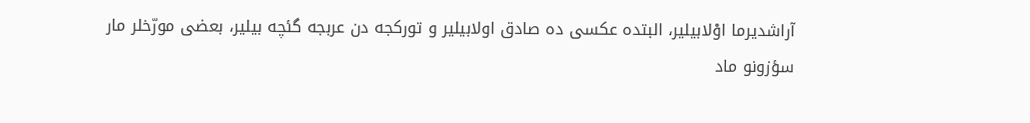آراشدیرما اوْلابیلیر، البتده عکسی ده صادق اولابیلیر و تورکجه دن عربجه گئچه بیلیر، بعضی مورّخلر مار سؤزونو ماد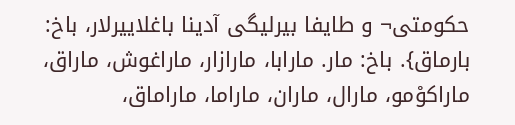حکومتی¬ و طایفا بیرلیگی آدینا باغلاییرلار، باخ: بارماق}. باخ: مار. مارابا، مارازار، ماراغوش، ماراق، ماراکوْمو، مارال، ماران، ماراما، ماراماق،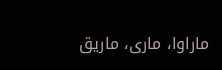ماراوا، ماری، ماریق